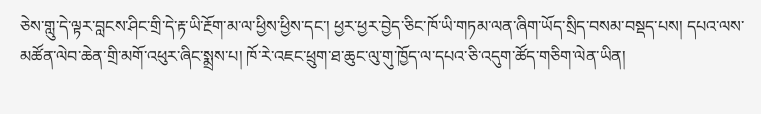ཅེས་གླུ་དེ་ལྟར་བླངས་ཤིང་གྲི་དེ་རྟ་ཡི་རྔོག་མ་ལ་ཕྱིས་ཕྱིས་དང་། ཕྱར་ཕྱར་བྱེད་ཅིང་ཁོ་ཡི་གཏམ་ལན་ཞིག་ཡོད་སྲིད་བསམ་བསྡད་པས། དཔའ་ལས་མཚོན་ལེབ་ཆེན་གྲི་མགོ་འཕུར་ཞིང་སྨྲས་པ། ཁོ་རེ་འཇང་ཕྲུག་ཐ་ཆུང་ལུ་གུ་ཁྱོད་ལ་དཔའ་ཅི་འདུག་ཚོད་གཅིག་ལེན་ཡིན།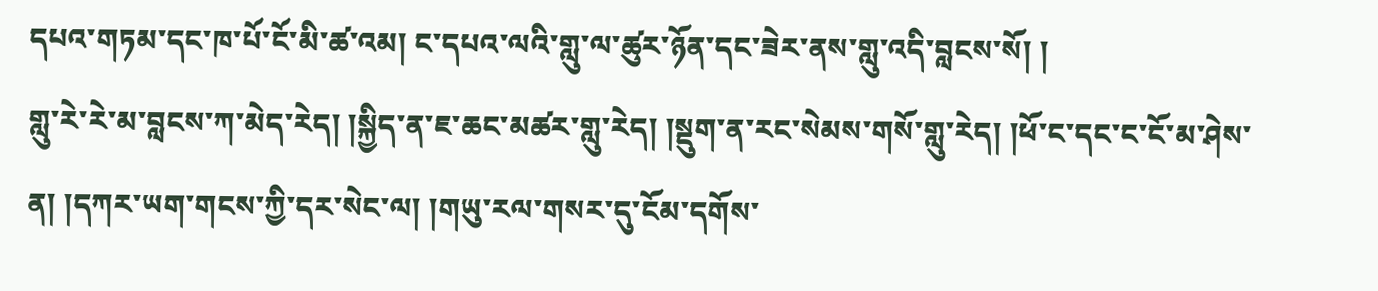དཔའ་གཏམ་དང་ཁ་པོ་ངོ་མི་ཚ་འམ། ང་དཔའ་ལའི་གླུ་ལ་ཚུར་ཉོན་དང་ཟེར་ནས་གླུ་འདི་བླངས་སོ། །
གླུ་རེ་རེ་མ་བླངས་ཀ་མེད་རེད། །སྐྱིད་ན་ཇ་ཆང་མཚར་གླུ་རེད། །སྡུག་ན་རང་སེམས་གསོ་གླུ་རེད། །ཕོ་ང་དང་ང་ངོ་མ་ཤེས་ན། །དཀར་ཡག་གངས་ཀྱི་དར་སེང་ལ། །གཡུ་རལ་གསར་དུ་ངོམ་དགོས་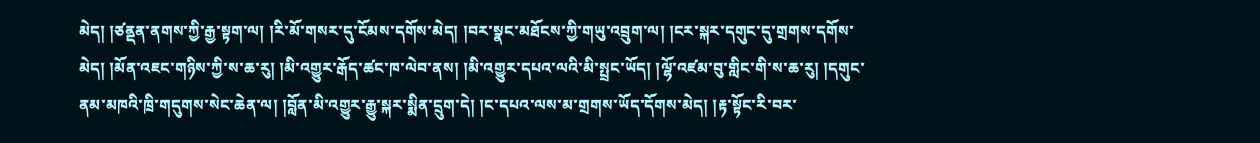མེད། །ཙནྡན་ནགས་ཀྱི་རྒྱ་སྟག་ལ། །རི་མོ་གསར་དུ་ངོམས་དགོས་མེད། །བར་སྣང་མཐོངས་ཀྱི་གཡུ་འབྲུག་ལ། །ངར་སྐར་དགུང་དུ་གྲགས་དགོས་མེད། །མོན་འཇང་གཉིས་ཀྱི་ས་ཆ་རུ། །མི་འགྱུར་རྒོད་ཚང་ཁ་ལེབ་ནས། །མི་འགྱུར་དཔའ་ལའི་མི་སྤྲང་ཡོད། །ལྷོ་འཛམ་བུ་གླིང་གི་ས་ཆ་རུ། །དགུང་ནམ་མཁའི་ཁྲི་གདུགས་སེང་ཆེན་ལ། །བློན་མི་འགྱུར་རྒྱུ་སྐར་སྨིན་དྲུག་དེ། །ང་དཔའ་ལས་མ་གྲགས་ཡོད་དོགས་མེད། །རྟ་སྟོང་རི་བར་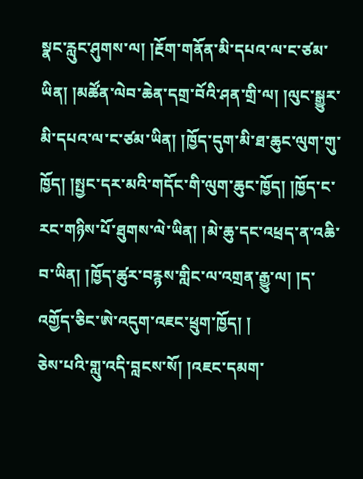སྣང་རླུང་ཤུགས་ལ། །རྔོག་གནོན་མི་དཔའ་ལ་ང་ཙམ་ཡིན། །མཚོན་ལེབ་ཆེན་དགྲ་བོའི་ཤན་གྲི་ལ། །ལུང་སྒྱུར་མི་དཔའ་ལ་ང་ཙམ་ཡིན། །ཁྱོད་དུག་མི་ཐ་ཆུང་ལུག་གུ་ཁྱོད། །སྤྱང་དར་མའི་གདོང་གི་ལུག་ཆུང་ཁྱོད། །ཁྱོད་ང་རང་གཉིས་པོ་ཐུགས་ལེ་ཡིན། །མེ་ཆུ་དང་འཕྲད་ན་འཆི་བ་ཡིན། །ཁྱོད་ཚུར་བརྙས་གླིང་ལ་འགྲན་རྒྱུ་ལ། །ད་འགྱོད་ཅིང་ཨེ་འདུག་འཇང་ཕྲུག་ཁྱོད། །
ཅེས་པའི་གླུ་འདི་བླངས་སོ། །འཇང་དམག་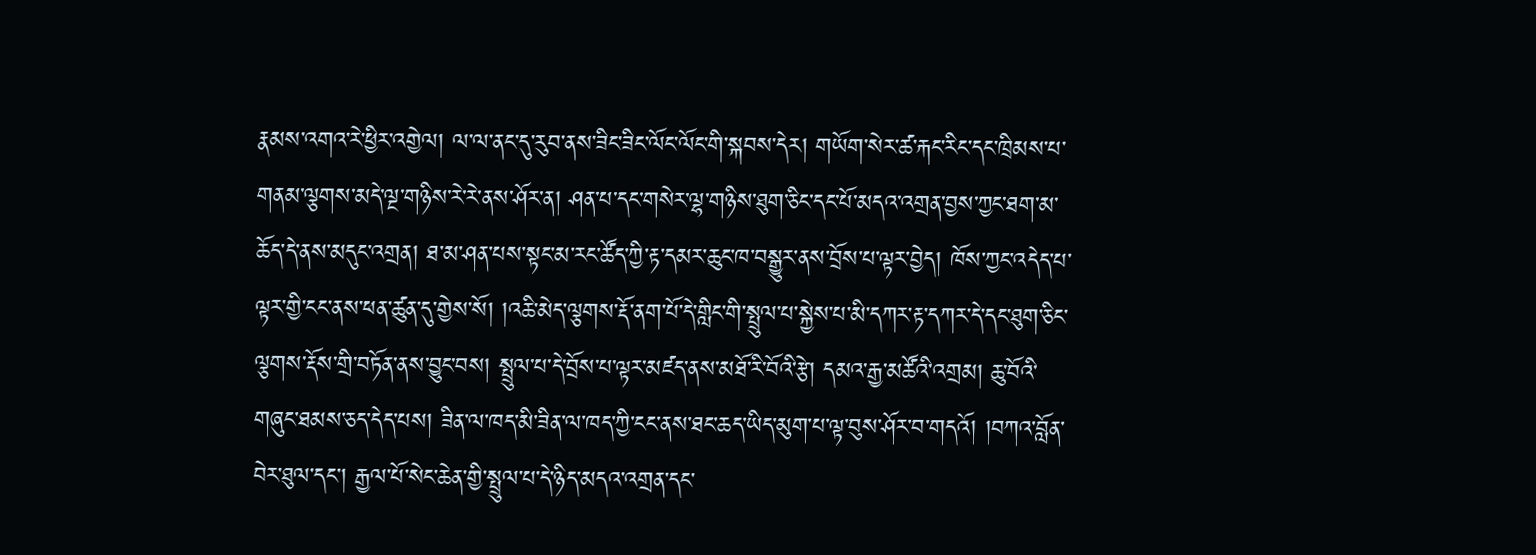རྣམས་འགའ་རེ་ཕྱིར་འགྱེལ། ལ་ལ་ནང་དུ་རུབ་ནས་ཟིང་ཟིང་ལོང་ལོང་གི་སྐབས་དེར། གཡོག་སེར་ཚ་རྐང་རིང་དང་ཁྲིམས་པ་གནམ་ལྕགས་མདེ་ལྔ་གཉིས་རེ་རེ་ནས་ཤོར་ན། ཤན་པ་དང་གསེར་ལྷ་གཉིས་ཐུག་ཅིང་དང་པོ་མདའ་འགྲན་བྱས་ཀྱང་ཐག་མ་ཆོད་དེ་ནས་མདུང་འགྲན། ཐ་མ་ཤན་པས་སྟང་མ་རང་ཚོད་ཀྱི་རྟ་དམར་ཆུང་ཁ་བསྒྱུར་ནས་བྲོས་པ་ལྟར་བྱེད། ཁོས་ཀྱང་འདེད་པ་ལྟར་གྱི་ངང་ནས་ཕན་ཚུན་དུ་གྱེས་སོ། །འཆི་མེད་ལྕགས་རྡོ་ནག་པོ་དེ་གླིང་གི་སྤྲུལ་པ་སྐྱེས་པ་མི་དཀར་རྟ་དཀར་དེ་དང་ཐུག་ཅིང་ལྕགས་རྡོས་གྲི་བཏོན་ནས་བྱུང་བས། སྤྲུལ་པ་དེ་བྲོས་པ་ལྟར་མཛད་ནས་མཐོ་རི་བོའི་རྩེ། དམའ་རྒྱ་མཚོའི་འགྲམ། ཆུ་བོའི་གཞུང་ཐམས་ཅད་དེད་པས། ཟིན་ལ་ཁད་མི་ཟིན་ལ་ཁད་ཀྱི་ངང་ནས་ཐང་ཆད་ཡིད་མུག་པ་ལྟ་བུས་ཤོར་བ་གདའོ། །བཀའ་བློན་བེར་ཐུལ་དང་། རྒྱལ་པོ་སེང་ཆེན་གྱི་སྤྲུལ་པ་དེ་ཉིད་མདའ་འགྲན་དང་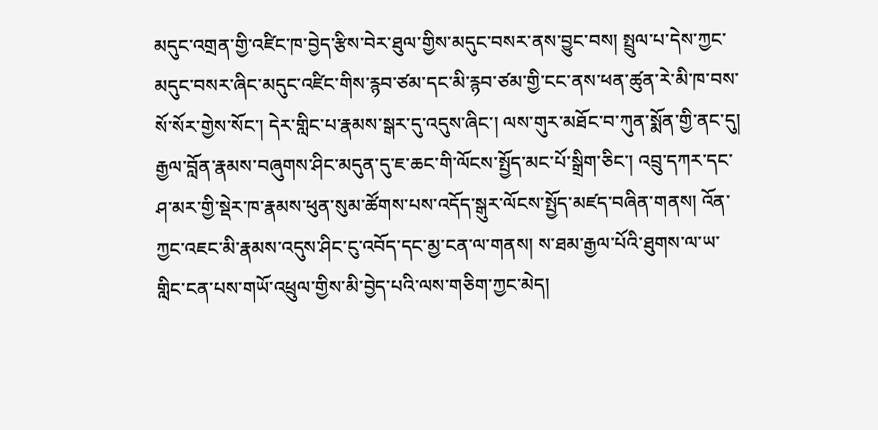མདུང་འགྲན་གྱི་འཛིང་ཁ་བྱེད་རྩིས་བེར་ཐུལ་གྱིས་མདུང་བསར་ནས་བྱུང་བས། སྤྲུལ་པ་དེས་ཀྱང་མདུང་བསར་ཞིང་མདུང་འཛིང་གིས་རྙབ་ཙམ་དང་མི་རྙབ་ཙམ་གྱི་ངང་ནས་ཕན་ཚུན་རེ་མི་ཁ་བས་སོ་སོར་གྱེས་སོང་། དེར་གླིང་པ་རྣམས་སྒར་དུ་འདུས་ཞིང་། ལས་གུར་མཐོང་བ་ཀུན་སྨོན་གྱི་ནང་དུ། རྒྱལ་བློན་རྣམས་བཞུགས་ཤིང་མདུན་དུ་ཇ་ཆང་གི་ལོངས་སྤྱོད་མང་པོ་སྒྲིག་ཅིང་། འབྲུ་དཀར་དང་ཤ་མར་གྱི་སྡེར་ཁ་རྣམས་ཕུན་སུམ་ཚོགས་པས་འདོད་སྒུར་ལོངས་སྤྱོད་མཛད་བཞིན་གནས། འོན་ཀྱང་འཇང་མི་རྣམས་འདུས་ཤིང་ངུ་འབོད་དང་མྱ་ངན་ལ་གནས། ས་ཐམ་རྒྱལ་པོའི་ཐུགས་ལ་ཡ་གླིང་ངན་པས་གཡོ་འཕྲུལ་གྱིས་མི་བྱེད་པའི་ལས་གཅིག་ཀྱང་མེད།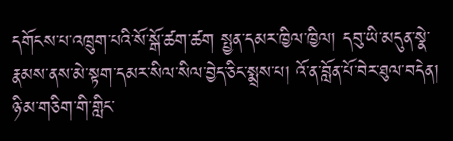དགོངས་པ་འཁྲུག་པའི་སོ་སྒོ་ཚག་ཚག སྤྱན་དམར་ཁྱིལ་ཁྱིལ། དབུ་ཡི་མདུན་སྣེ་རྣམས་ནས་མེ་སྟག་དམར་སིལ་སིལ་བྱེད་ཅིང་སྨྲས་པ། འོ་ན་བློན་པོ་བེར་ཐུལ་བདེན། ཉི་མ་གཅིག་གི་གླིང་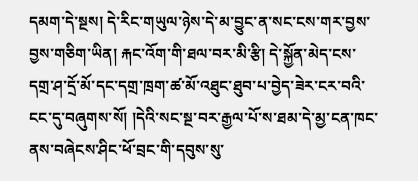དམག་དེ་སྔས། དེ་རིང་གཡུལ་ཉེས་དེ་མ་བྱུང་ན་སང་ངས་གར་བྱས་བྱས་གཅིག་ཡིན། རྐང་འོག་གི་ཐལ་བར་མི་རྩི། དེ་སྐྱོན་མེད་ངས་དགྲ་ཤ་དྲོ་མོ་དང་དགྲ་ཁྲག་ཚ་མོ་འཐུང་ཐུབ་པ་བྱེད་ཟེར་ངར་བའི་ངང་དུ་བཞུགས་སོ། །དེའི་སང་སྔ་བར་རྒྱལ་པོ་ས་ཐམ་དེ་མྱ་ངན་ཁང་ནས་བཞེངས་ཤིང་ཕོ་བྲང་གི་དབུས་སུ་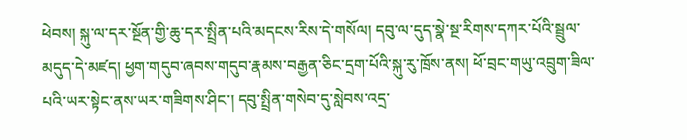ཕེབས། སྐུ་ལ་དར་སྔོན་གྱི་ཆུ་དར་སྤྲིན་པའི་མདངས་རིས་དེ་གསོལ། དབུ་ལ་དུད་སྣེ་སྔ་རིགས་དཀར་པོའི་སྦྲུལ་མདུད་དེ་མཛད། ཕྱག་གདུབ་ཞབས་གདུབ་རྣམས་བརྒྱན་ཅིང་དྲག་པོའི་སྐུ་རུ་ཁྲོས་ནས། ཕོ་བྲང་གཡུ་འབྲུག་ཟིལ་པའི་ཡར་སྟེང་ནས་ཡར་གཟིགས་ཤིང་། དབུ་སྤྲིན་གསེབ་དུ་སླེབས་འདྲ་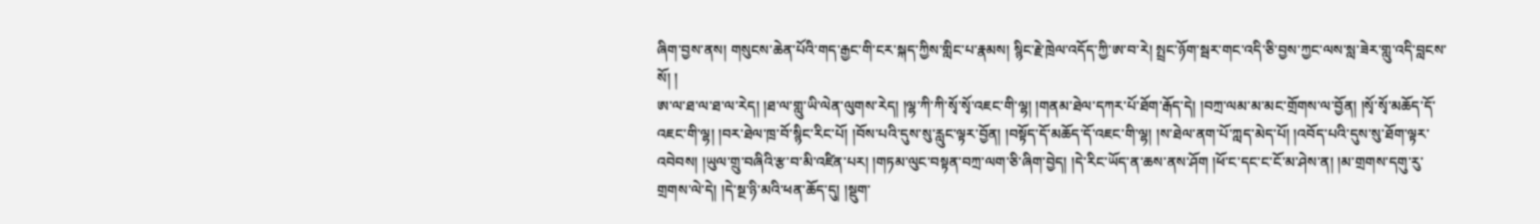ཞིག་བྱས་ནས། གསུངས་ཆེན་པོའི་གད་རྒྱང་གི་ངར་སྐད་ཀྱིས་གླིང་པ་རྣམས། སྙིང་རྗེ་ཁྲེལ་འདོད་ཀྱི་ཨ་བ་རེ། སྤྲང་ཉོག་སྦར་གང་འདི་ཅི་བྱས་ཀྱང་ལས་སླ་ཟེར་གླུ་འདི་བླངས་སོ། །
ཨ་ལ་ཐ་ལ་ཐ་ལ་རེད། །ཐ་ལ་གླུ་ཡི་ལེན་ལུགས་རེད། །ལྷ་ཀི་ཀི་སྭོ་སྭོ་འཇང་གི་ལྷ། །གནམ་ཐེལ་དཀར་པོ་ཐོག་རྒོད་དེ། །བཀྲ་ལམ་མ་མང་གྲོགས་ལ་བྱོན། །སྭོ་སྭོ་མཆོད་དོ་འཇང་གི་ལྷ། །བར་ཐེལ་ཁྲ་བོ་སྙིང་རིང་པོ། །བོས་པའི་དུས་སུ་རླུང་ལྟར་བྱོན། །བསྟོད་དོ་མཆོད་དོ་འཇང་གི་ལྷ། །ས་ཐེལ་ནག་པོ་ཀླད་མེད་པོ། །འབོད་པའི་དུས་སུ་ཐོག་ལྟར་འབེབས། །ཡུལ་གྲུ་བཞིའི་རྩ་བ་མི་འཛིན་པར། །གཏམ་ལུང་བསྟན་བཀྲ་ལག་ཅི་ཞིག་བྱེད། །དེ་རིང་ཡོད་ན་ཆས་ནས་ཤོག །ཕོ་ང་དང་ང་ངོ་མ་ཤེས་ན། །མ་གྲགས་དགུ་རུ་གྲགས་ལེ་དེ། །དེ་སྔ་ཉི་མའི་ཕན་ཆོད་དུ། །སྡུག་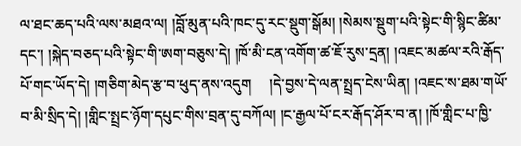ལ་ཐང་ཆད་པའི་ལས་མཐའ་ལ། །བློ་མུན་པའི་ཁང་དུ་རང་སྡུག་སྒོམ། །སེམས་སྡུག་པའི་སྟེང་གི་སྙིང་ཚིམ་དང་། །སྐེད་བཅད་པའི་སྟེང་གི་ཨག་བཅུས་དེ། །ཁོ་མི་ངན་འགོག་ཚ་ཇོ་རུས་དྲན། །འཇང་མཚལ་རའི་རྒོད་པོ་གང་ཡོད་དེ། །གཅིག་མེད་རྩ་བ་ཕུད་ནས་འདུག     །དེ་བྱས་དེ་ལན་སྤྲད་ངེས་ཡིན། །འཇང་ས་ཐམ་གཡོ་བ་མི་སྲིད་དེ། །གླིང་སྤྲང་ཉོག་དཔུང་གིས་བྲན་དུ་བཀོལ། །ང་རྒྱལ་པོ་ངར་རྒོད་ཤོར་བ་ན། །ཁོ་གླིང་པ་ཁྱི་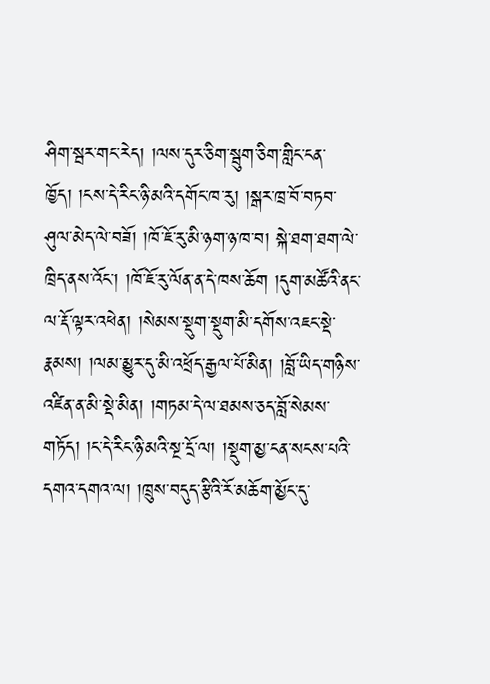ཤིག་སྦར་གང་རེད། །ལས་དུར་ཅིག་སྦུག་ཅིག་གླིང་ངན་ཁྱོད། །ངས་དེ་རིང་ཉི་མའི་དགོང་ཁ་རུ། །སྒར་ཁྲ་བོ་བཏབ་ཤུལ་མེད་ལེ་བཟོ། །ཁོ་ཇོ་རུ་མི་ཉག་ཉ་ཁ་བ། སྐེ་ཐག་ཐག་ལེ་ཁྲིད་ནས་འོང་། །ཁོ་ཇོ་རུ་ལོན་ན་དེ་ཁས་ཆོག །དུག་མཚོའི་ནང་ལ་རྡོ་ལྟར་འཕེན། །སེམས་སྡུག་སྡུག་མི་དགོས་འཇང་སྡེ་རྣམས། །ལམ་མྱུར་དུ་མི་འཕྲོད་རྒྱལ་པོ་མིན། །བློ་ཡིད་གཉིས་འཛིན་ན་མི་སྡེ་མིན། །གཏམ་དེ་ལ་ཐམས་ཅད་བློ་སེམས་གཏོད། །ང་དེ་རིང་ཉི་མའི་སྔ་དྲོ་ལ། །སྡུག་མྱ་ངན་སངས་པའི་དགའ་དགའ་ལ། །ཁྲུས་བདུད་རྩིའི་རོ་མཆོག་མྱོང་དུ་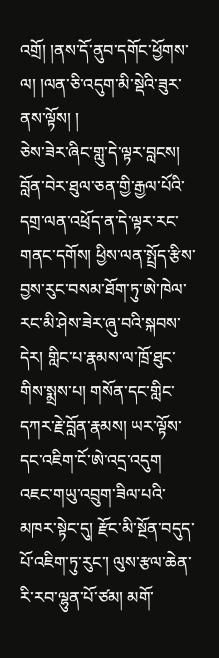འགྲོ། །ནས་དོ་ནུབ་དགོང་ཕྱོགས་ལ། །ལན་ཅི་འདུག་མི་སྡེའི་ཟུར་ནས་ལྟོས། །
ཅེས་ཟེར་ཞིང་གླུ་དེ་ལྟར་བླངས། བློན་བེར་ཐུལ་ཅན་གྱི་རྒྱལ་པོའི་དགྲ་ལན་འཕྲོད་ན་དེ་ལྟར་རང་གནང་དགོས། ཕྱིས་ལན་སྤྲོད་རྩིས་བྱས་རུང་བསམ་ཐོག་ཏུ་ཨེ་ཁེལ་རང་མི་ཤེས་ཟེར་ཞུ་བའི་སྐབས་དེར། གླིང་པ་རྣམས་ལ་ཁྲོ་ཐུང་གིས་སྨྲས་པ། གསོན་དང་གླིང་དཀར་རྗེ་བློན་རྣམས། ཡར་ལྟོས་དང་འཇིག་ངོ་ཨེ་འདྲ་འདུག འཇང་གཡུ་འབྲུག་ཟིལ་པའི་མཁར་སྟེང་དུ། རྫོང་མི་སྔོན་བདུད་པོ་འཇིག་ཏུ་རུང་། ལུས་རྩལ་ཆེན་རི་རབ་ལྷུན་པོ་ཙམ། མགོ་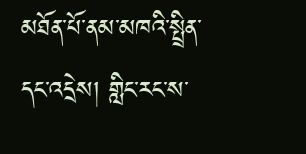མཐོན་པོ་ནམ་མཁའི་སྤྲིན་དང་འདྲེས། གླིང་རང་ས་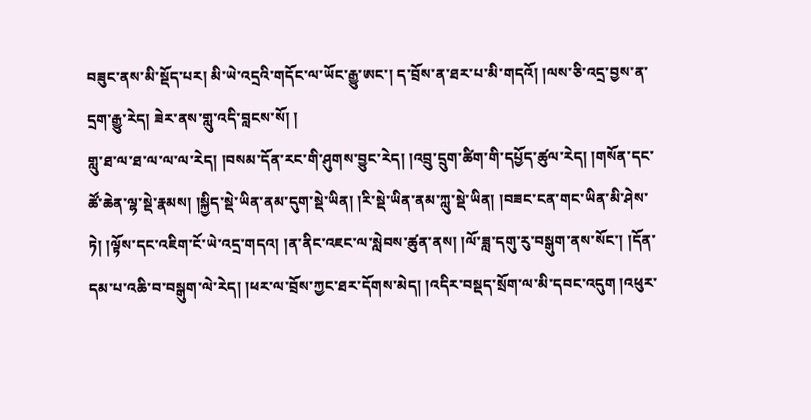བཟུང་ནས་མི་སྡོད་པར། མི་ཡེ་འདྲའི་གདོང་ལ་ཡོང་རྒྱུ་ཨང་། ད་བྲོས་ན་ཐར་པ་མི་གདའོ། །ལས་ཅི་འདྲ་བྱས་ན་དྲག་རྒྱུ་རེད། ཟེར་ནས་གླུ་འདི་བླངས་སོ། །
གླུ་ཐ་ལ་ཐ་ལ་ལ་ལ་རེད། །བསམ་དོན་རང་གི་ཤུགས་བྱུང་རེད། །འབྲུ་དྲུག་ཚིག་གི་དཔྱོད་ཚུལ་རེད། །གསོན་དང་ཚོ་ཆེན་ལྷ་སྡེ་རྣམས། །སྐྱིད་སྡེ་ཡིན་ནམ་དུག་སྡེ་ཡིན། །རི་སྡེ་ཡིན་ནམ་ཀླུ་སྡེ་ཡིན། །བཟང་ངན་གང་ཡིན་མི་ཤེས་ཏེ། །ལྟོས་དང་འཇིག་ངོ་ཡེ་འདྲ་གདའ། །ན་ནིང་འཇང་ལ་སླེབས་ཚུན་ནས། །ལོ་ཟླ་དགུ་རུ་བསྒུག་ནས་སོང་། །དོན་དམ་པ་འཆི་བ་བསྒུག་ལེ་རེད། །ཕར་ལ་བྲོས་ཀྱང་ཐར་དོགས་མེད། །འདིར་བསྡད་སྲོག་ལ་མི་དབང་འདུག །འཕུར་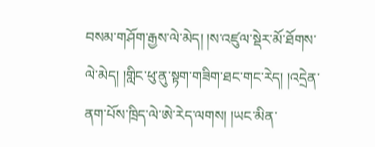བསམ་གཤོག་རྒྱས་ལེ་མེད། །ས་འཛུལ་སྡེར་མོ་ཐོགས་ལེ་མེད། །གླིང་ཕུ་ནུ་སྟག་གཟིག་ཐང་གང་རེད། །འདྲེན་ནག་པོས་ཁྲིད་ལེ་ཨེ་རེད་ལགས། །ཡང་མིན་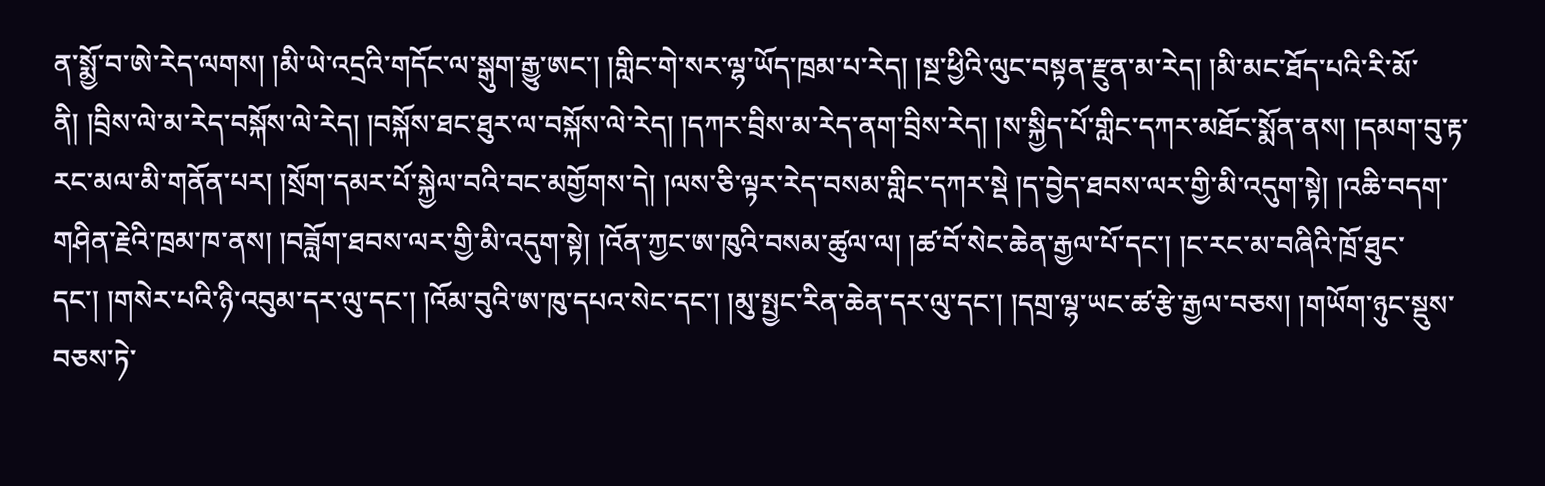ན་སྨྱོ་བ་ཨེ་རེད་ལགས། །མི་ཡེ་འདྲའི་གདོང་ལ་སྒུག་རྒྱུ་ཨང་། །གླིང་གེ་སར་ལྷ་ཡོད་ཁྲམ་པ་རེད། །སྔ་ཕྱིའི་ལུང་བསྟན་རྫུན་མ་རེད། །མི་མང་ཐོད་པའི་རི་མོ་ནི། །བྲིས་ལེ་མ་རེད་བསྐོས་ལེ་རེད། །བསྐོས་ཐང་ཐུར་ལ་བསྐོས་ལེ་རེད། །དཀར་བྲིས་མ་རེད་ནག་བྲིས་རེད། །ས་སྐྱིད་པོ་གླིང་དཀར་མཐོང་སྨོན་ནས། །དམག་བུ་རྟ་རང་མལ་མི་གནོན་པར། །སྲོག་དམར་པོ་སྐྱེལ་བའི་བང་མགྱོགས་དེ། །ལས་ཅི་ལྟར་རེད་བསམ་གླིང་དཀར་སྡེ །ད་བྱེད་ཐབས་ལར་གྱི་མི་འདུག་སྟེ། །འཆི་བདག་གཤིན་རྗེའི་ཁྲམ་ཁ་ནས། །བཟློག་ཐབས་ལར་གྱི་མི་འདུག་སྟེ། །འོན་ཀྱང་ཨ་ཁུའི་བསམ་ཚུལ་ལ། །ཚ་བོ་སེང་ཆེན་རྒྱལ་པོ་དང་། །ང་རང་མ་བཞིའི་ཁྲོ་ཐུང་དང་། །གསེར་པའི་ཉི་འབུམ་དར་ལུ་དང་། །འོམ་བུའི་ཨ་ཁུ་དཔའ་སེང་དང་། །མུ་སྤྱང་རིན་ཆེན་དར་ལུ་དང་། །དགྲ་ལྷ་ཡང་ཚ་རྩེ་རྒྱལ་བཅས། །གཡོག་ཉུང་སྡུས་བཅས་ཏེ་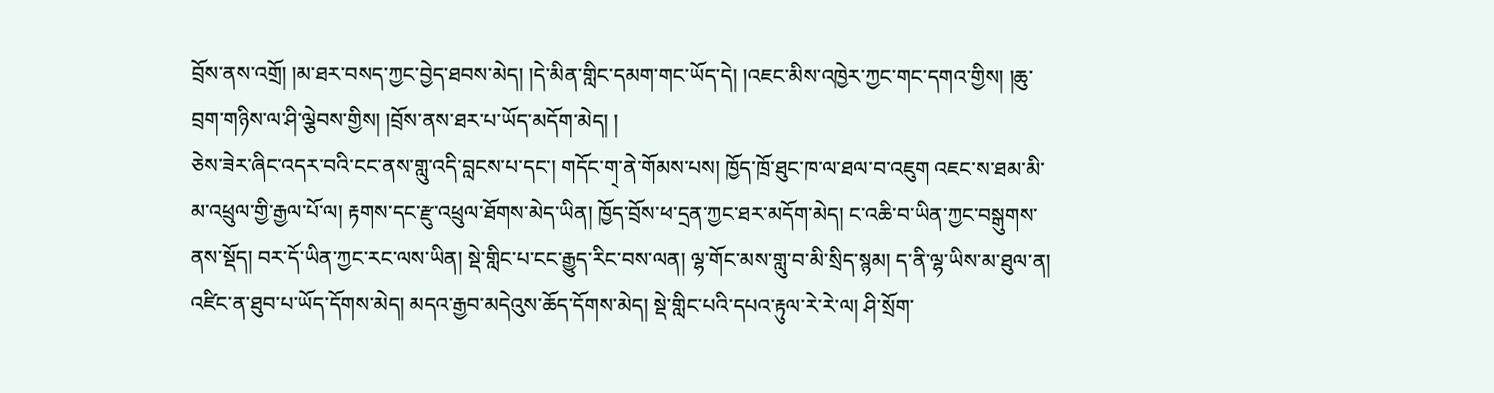བྲོས་ནས་འགྲོ། །མ་ཐར་བསད་ཀྱང་བྱེད་ཐབས་མེད། །དེ་མིན་གླིང་དམག་གང་ཡོད་དེ། །འཇང་མིས་འཁྱེར་ཀྱང་གང་དགའ་གྱིས། །ཆུ་བྲག་གཉིས་ལ་ཤི་ལྕེབས་གྱིས། །བྲོས་ནས་ཐར་པ་ཡོད་མདོག་མེད། །
ཅེས་ཟེར་ཞིང་འདར་བའི་ངང་ནས་གླུ་འདི་བླངས་པ་དང་། གདོང་ག྄་ནེ་གོམས་པས། ཁྱོད་ཁྲོ་ཐུང་ཁ་ལ་ཐལ་བ་འཇུག འཇང་ས་ཐམ་མི་མ་འཕྲུལ་གྱི་རྒྱལ་པོ་ལ། རྟགས་དང་རྫུ་འཕྲུལ་ཐོགས་མེད་ཡིན། ཁྱོད་བྲོས་ཕ་དྲན་ཀྱང་ཐར་མདོག་མེད། ང་འཆི་བ་ཡིན་ཀྱང་བསྒུགས་ནས་སྡོད། བར་དོ་ཡིན་ཀྱང་རང་ལས་ཡིན། སྡེ་གླིང་པ་ངང་རྒྱུད་རིང་བས་ལན། ལྷ་གོང་མས་གླུ་བ་མི་སྲིད་སྙམ། ད་ནི་ལྷ་ཡིས་མ་ཐུལ་ན། འཛིང་ན་ཐུབ་པ་ཡོད་དོགས་མེད། མདའ་རྒྱབ་མདེའུས་ཆོད་དོགས་མེད། སྡེ་གླིང་པའི་དཔའ་རྟུལ་རེ་རེ་ལ། ཤི་སྲོག་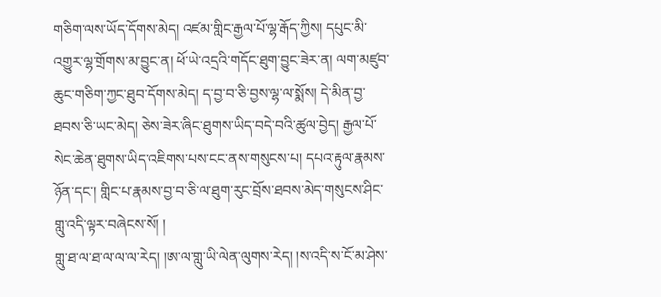གཅིག་ལས་ཡོད་དོགས་མེད། འཛམ་གླིང་རྒྱལ་པོ་ལྷ་རྒོད་ཀྱིས། དཔུང་མི་འགྱུར་ལྷ་གྲོགས་མ་བྱུང་ན། ཕོ་ཡེ་འདྲའི་གདོང་ཐུག་བྱུང་ཟེར་ན། ལག་མཛུབ་ཆུང་གཅིག་ཀྱང་ཐུབ་དོགས་མེད། ད་བྱ་བ་ཅི་བྱས་ལྷ་ལ་སྨོས། དེ་མིན་བྱ་ཐབས་ཅི་ཡང་མེད། ཅེས་ཟེར་ཞིང་ཐུགས་ཡིད་བདེ་བའི་ཚུལ་བྱེད། རྒྱལ་པོ་སེང་ཆེན་ཐུགས་ཡིད་འཇིགས་པས་ངང་ནས་གསུངས་པ། དཔའ་རྟུལ་རྣམས་ཉོན་དང་། གླིང་པ་རྣམས་བྱ་བ་ཅི་ལ་ཐུག་རུང་བྲོས་ཐབས་མེད་གསུངས་ཤིང་གླུ་འདི་ལྟར་བཞེངས་སོ། །
གླུ་ཐ་ལ་ཐ་ལ་ལ་ལ་རེད། །ཨ་ལ་གླུ་ཡི་ལེན་ལུགས་རེད། །ས་འདི་ས་ངོ་མ་ཤེས་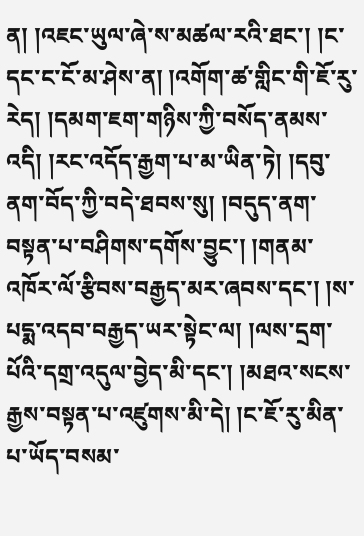ན། །འཇང་ཡུལ་ཞེ་ས་མཚལ་རའི་ཐང་། །ང་དང་ང་ངོ་མ་ཤེས་ན། །འགོག་ཚ་གླིང་གི་ཇོ་རུ་རེད། །དམག་ཇག་གཉིས་ཀྱི་བསོད་ནམས་འདི། །རང་འདོད་རྒྱག་པ་མ་ཡིན་ཏེ། །དབུ་ནག་བོད་ཀྱི་བདེ་ཐབས་སུ། །བདུད་ནག་བསྟན་པ་བཤིགས་དགོས་བྱུང་། །གནམ་འཁོར་ལོ་རྩིབས་བརྒྱད་མར་ཞབས་དང་། །ས་པདྨ་འདབ་བརྒྱད་ཡར་སྟེང་ལ། །ལས་དྲག་པོའི་དགྲ་འདུལ་བྱེད་མི་དང་། །མཐའ་སངས་རྒྱས་བསྟན་པ་འཛུགས་མི་དེ། །ང་ཇོ་རུ་མིན་པ་ཡོད་བསམ་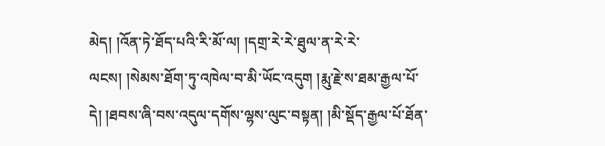མེད། །འོན་ཏེ་ཐོད་པའི་རི་མོ་ལ། །དགྲ་རེ་རེ་ཐུལ་ན་རེ་རེ་ལངས། །སེམས་ཐོག་ཏུ་འཁེལ་བ་མི་ཡོང་འདུག །རྨུ་རྗེ་ས་ཐམ་རྒྱལ་པོ་དེ། །ཐབས་ཞི་བས་འདུལ་དགོས་ལྷས་ལུང་བསྟན། །མི་སྡོད་རྒྱལ་པོ་ཐོན་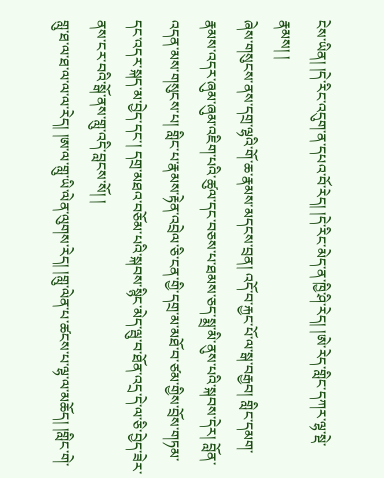ངེས་ཡིན། །དེ་རིང་འདུག་ན་དཔའ་བོ་རེད། །དེ་རིང་མེད་ན་ཁྱི་ཤི་རེད། །ཨེ་རེད་གླིང་དཀར་ལྷ་སྡེ་རྣམས། །
ཞེས་གསུངས་ནས་དགྲ་ལྷའི་གོ་ཆ་རྣམས་མདངས་བྲན། འདོ་བ་རྐྱང་པོ་ལ་སྒ་བརྒྱབ། གླིང་དམག་རྣམས་འདར་ཞུམ་ཞུམ་འཇིག་པའི་ཚུལ་དང་བཅས་པ་ཐམས་ཅད་སྨྲ་མི་ནུས་པའི་སྐབས་དེར། བློན་འདན་མས་གསུངས་པ། གླིང་པ་རྣམས་རྟེན་འབྲེལ་ཅི་ངན་གྱི་དགྲ་མ་མཐོ་བ་ཙམ་གྱིས་བྲོས་གཏམ་དང་འདར་སྐད་མ་བྱེད་དང་། དགྲ་མཐའ་བཅོམ་པའི་སྐབས་སྙིང་མེད་ལྦུ་བ་ཐོན་འདྲ་དེ་ལ་ཅི་བྱེད་ཟེར་ནས་ངར་བའི་སྒོ་ནས་གླུ་འདི་བླངས་སོ། །
གླུ་ཐ་ལ་ཐ་ལ་ལ་ལ་རེད། །ཨ་ལ་གླུ་ཡི་ལེན་ལུགས་རེད། །གླུ་ལེན་པ་ཚངས་པ་ལྷ་ལ་མཆོད། །གླིང་གེ་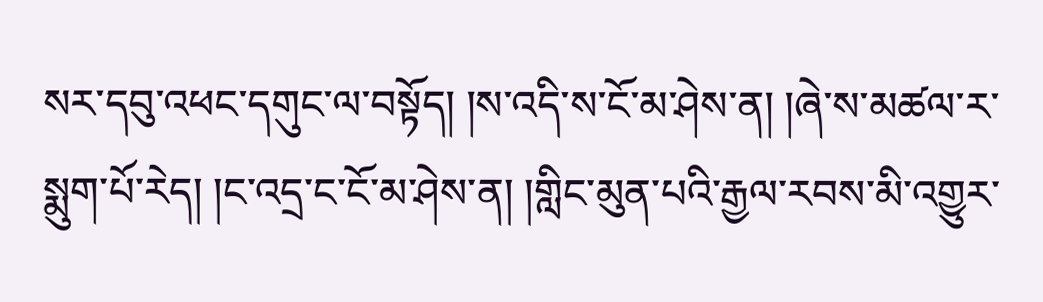སར་དབུ་འཕང་དགུང་ལ་བསྟོད། །ས་འདི་ས་ངོ་མ་ཤེས་ན། །ཞེ་ས་མཚལ་ར་སྨུག་པོ་རེད། །ང་འདྲ་ང་ངོ་མ་ཤེས་ན། །གླིང་མུན་པའི་རྒྱལ་རབས་མི་འགྱུར་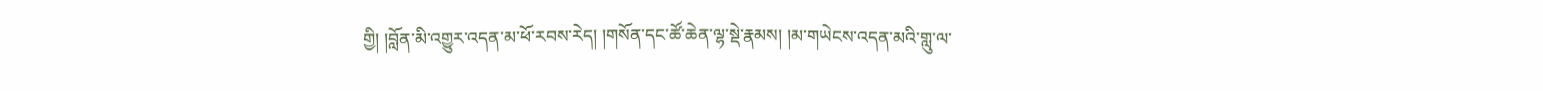གྱི། །བློན་མི་འགྱུར་འདན་མ་ཕོ་རབས་རེད། །གསོན་དང་ཚོ་ཆེན་ལྷ་སྡེ་རྣམས། །མ་གཡེངས་འདན་མའི་གླུ་ལ་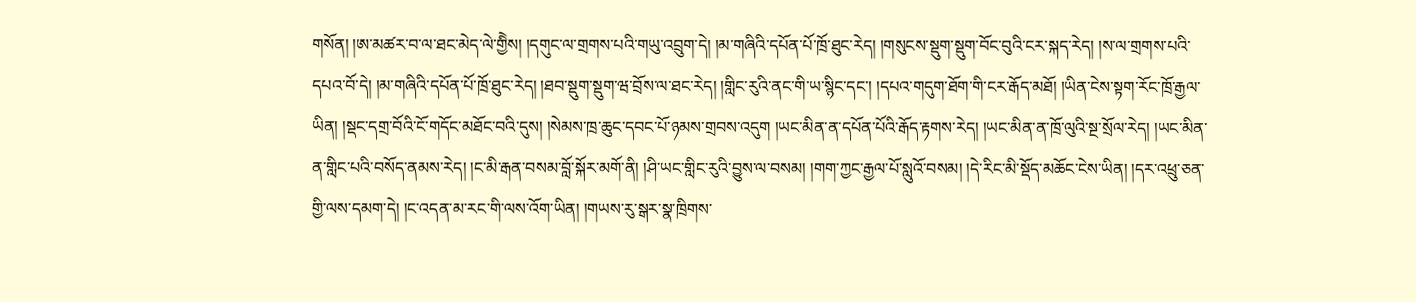གསོན། །ཨ་མཚར་བ་ལ་ཐང་མེད་ལེ་གྱིེས། །དགུང་ལ་གྲགས་པའི་གཡུ་འབྲུག་དེ། །མ་གཞིའི་དཔོན་པོ་ཁྲོ་ཐུང་རེད། །གསུངས་སྡུག་སྡུག་བོང་བུའི་ངར་སྐད་རེད། །ས་ལ་གྲགས་པའི་དཔའ་བོ་དེ། །མ་གཞིའི་དཔོན་པོ་ཁྲོ་ཐུང་རེད། །ཐབ་སྡུག་སྡུག་ཝ་བྲོས་ལ་ཐང་རེད། །གླིང་རུའི་ནང་གི་ཡ་སྙིང་དང་། །དཔའ་གདུག་ཐོག་གི་ངར་རྒོད་མཐོ། །ཡིན་ངེས་སྟག་རོང་ཁྲོ་རྒྱལ་ཡིན། །སྡང་དགྲ་བོའི་ངོ་གདོང་མཐོང་བའི་དུས། །སེམས་ཁྲ་ཆུང་དབང་པོ་ཉམས་གྲབས་འདུག །ཡང་མིན་ན་དཔོན་པོའི་རྒོད་རྟགས་རེད། །ཡང་མིན་ན་ཁྲོ་ལུའི་སྔ་སྲོལ་རེད། །ཡང་མིན་ན་གླིང་པའི་བསོད་ནམས་རེད། །ང་མི་རྒན་བསམ་བློ་སྐོར་མགོ་ནི། །ཤི་ཡང་གླིང་རུའི་བྱུས་ལ་བསམ། །གག་ཀྱང་རྒྱལ་པོ་སླུའོ་བསམ། །དེ་རིང་མི་སྡོད་མཆོང་ངེས་ཡིན། །དར་འཕྲུ་ཅན་གྱི་ལས་དམག་དེ། །ང་འདན་མ་རང་གི་ལས་འོག་ཡིན། །གཡས་རུ་སྒར་སྣ་ཁྲིགས་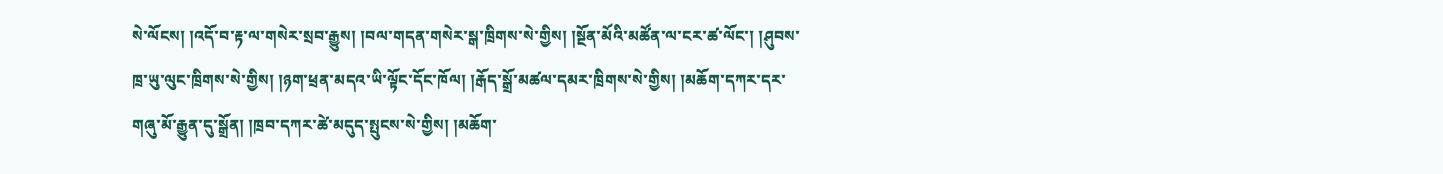སེ་ལོངས། །འདོ་བ་རྟ་ལ་གསེར་སྲབ་རྒྱུས། །བལ་གདན་གསེར་སྒ་ཁྲིགས་སེ་གྱིས། །སྔོན་མོའི་མཚོན་ལ་ངར་ཚ་ལོང་། །ཤུབས་ཁྲ་ཡུ་ལུང་ཁྲིགས་སེ་གྱིས། །ཉག་ཕྲན་མདའ་ཡི་ལྟོང་དོང་ཁོལ། །རྒོད་སྒྲོ་མཚལ་དམར་ཁྲིགས་སེ་གྱིས། །མཆོག་དཀར་དར་གཞུ་མོ་རྒྱུན་དུ་སྒྲོན། །ཁྲབ་དཀར་ཚེ་མདུད་སྤུངས་སེ་གྱིས། །མཆོག་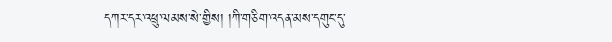དཀར་དར་འཕྲུ་ལམས་སེ་གྱིས། །ཀི་གཅིག་འདན་མས་དགུང་དུ་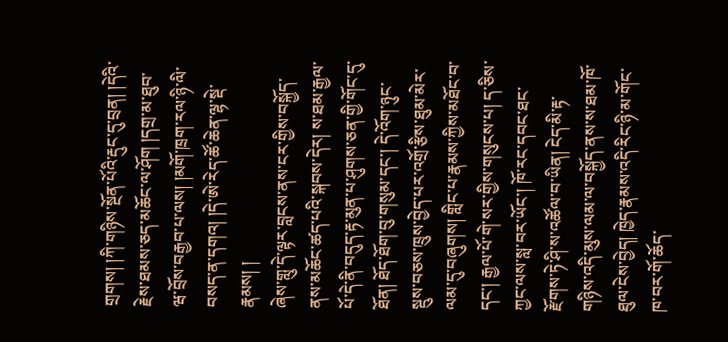གྲགས། །ཀི་གཉིས་སྔོན་པོའི་རྡུང་དུ་བྲན། །དེའི་རྗེས་ཐམས་ཅད་མཆོང་ལ་ཤོག །དགྲ་མ་ཐུབ་ཝ་བྲོས་བརྒྱབ་པ་ལས། །མགོ་ཁྲག་རལ་ཉི་ལི་བསད་ན་དགའ། །དེ་ཨེ་རེད་ཚོ་ཆེན་ལྷ་སྡེ་རྣམས། །
ཞེས་གླུ་དེ་ལྟར་བླངས་ནས་ངར་གྱིས་བསྐྱོད་ནས་མཆོང་ཚད་པའི་སྐབས་དེར། ས་ཐམ་རྒྱལ་པོ་དེ་ནི་བདུད་རྟ་མུན་པ་ཤུགས་ཅན་གྱི་གོང་དུ་ཐོན། ཐོད་ཐོག་བུ་གསུམ་དང་། དེ་འོག་ཉུང་སྡུས་བཅས་ཁྲུས་བྱེད་པར་འགྲོ་རྩིས་ཐུམ་མེར་ལམ་དུ་བཞུགས། གླིང་པ་རྣམས་ཀྱིས་མཐོང་བ་དང་། རྒྱལ་པོ་གེ་སར་གྱིས་གསུངས་པ། ད་ཅིས་ཀྱང་ལས་སླ་བར་ཡོང་། ཁོ་རང་དབང་ཐང་རྫོགས་ཏེ་ཤི་ས་འཚོལ་བ་ཡིན། ངེད་མི་རྟ་གཉིས་འདི་མུས་ལམ་ལ་བསྐྱོད་ནས་ས་ཐམ་ཁོ་ཐུལ་ངེས་བྱེད། ཁྱེད་རྣམས་འདི་རིང་ཉི་མ་གོང་ཁ་བར་གོ་ཆོད་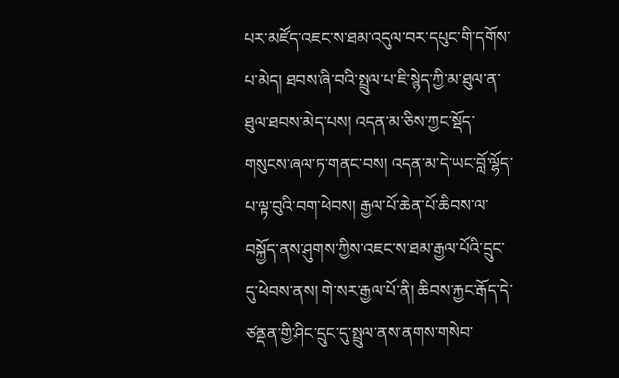པར་མཛོད་འཇང་ས་ཐམ་འདུལ་བར་དཔུང་གི་དགོས་པ་མེད། ཐབས་ཞི་བའི་སྤྲུལ་པ་ཇི་སྙེད་ཀྱི་མ་ཐུལ་ན་ཐུལ་ཐབས་མེད་པས། འདན་མ་ཅིས་ཀྱང་སྡོད་གསུངས་ཞལ་ཏ་གནང་བས། འདན་མ་དེ་ཡང་བློ་ལྷོད་པ་ལྟ་བུའི་བག་ཕེབས། རྒྱལ་པོ་ཆེན་པོ་ཆིབས་ལ་བསྐྱོད་ནས་ཤུགས་ཀྱིས་འཇང་ས་ཐམ་རྒྱལ་པོའི་དྲུང་དུ་ཕེབས་ནས། གེ་སར་རྒྱལ་པོ་ནི། ཆིབས་རྐྱང་རྒོད་དེ་ཙནྡན་གྱི་ཤིང་དྲུང་དུ་སྤྲུལ་ནས་ནགས་གསེབ་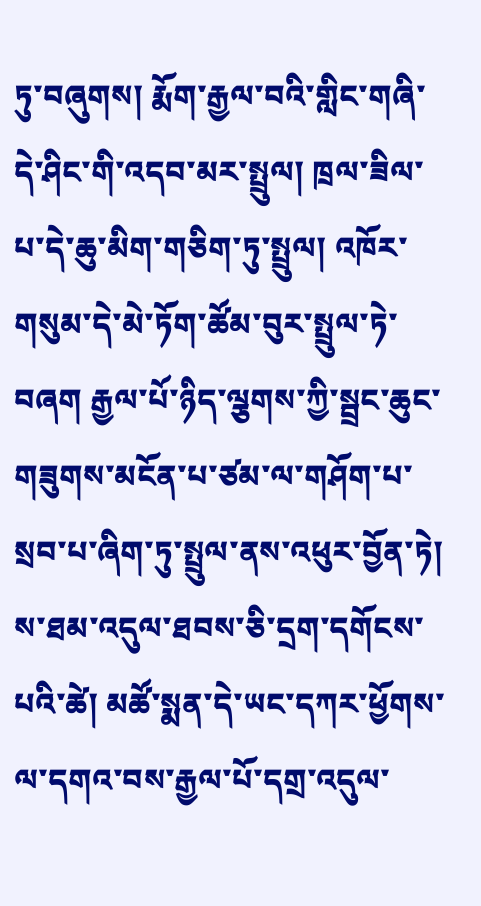ཏུ་བཞུགས། རྨོག་རྒྱལ་བའི་གླིང་གཞི་དེ་ཤིང་གི་འདབ་མར་སྤྲུལ། ཁྲལ་ཟིལ་པ་དེ་ཆུ་མིག་གཅིག་ཏུ་སྤྲུལ། འཁོར་གསུམ་དེ་མེ་ཏོག་ཚོམ་བུར་སྤྲུལ་ཏེ་བཞག རྒྱལ་པོ་ཉིད་ལྕགས་ཀྱི་སྦྲང་ཆུང་གཟུགས་མངོན་པ་ཙམ་ལ་གཤོག་པ་སྲབ་པ་ཞིག་ཏུ་སྤྲུལ་ནས་འཕུར་བྱོན་ཏེ། ས་ཐམ་འདུལ་ཐབས་ཅི་དྲག་དགོངས་པའི་ཚེ། མཚོ་སྨན་དེ་ཡང་དཀར་ཕྱོགས་ལ་དགའ་བས་རྒྱལ་པོ་དགྲ་འདུལ་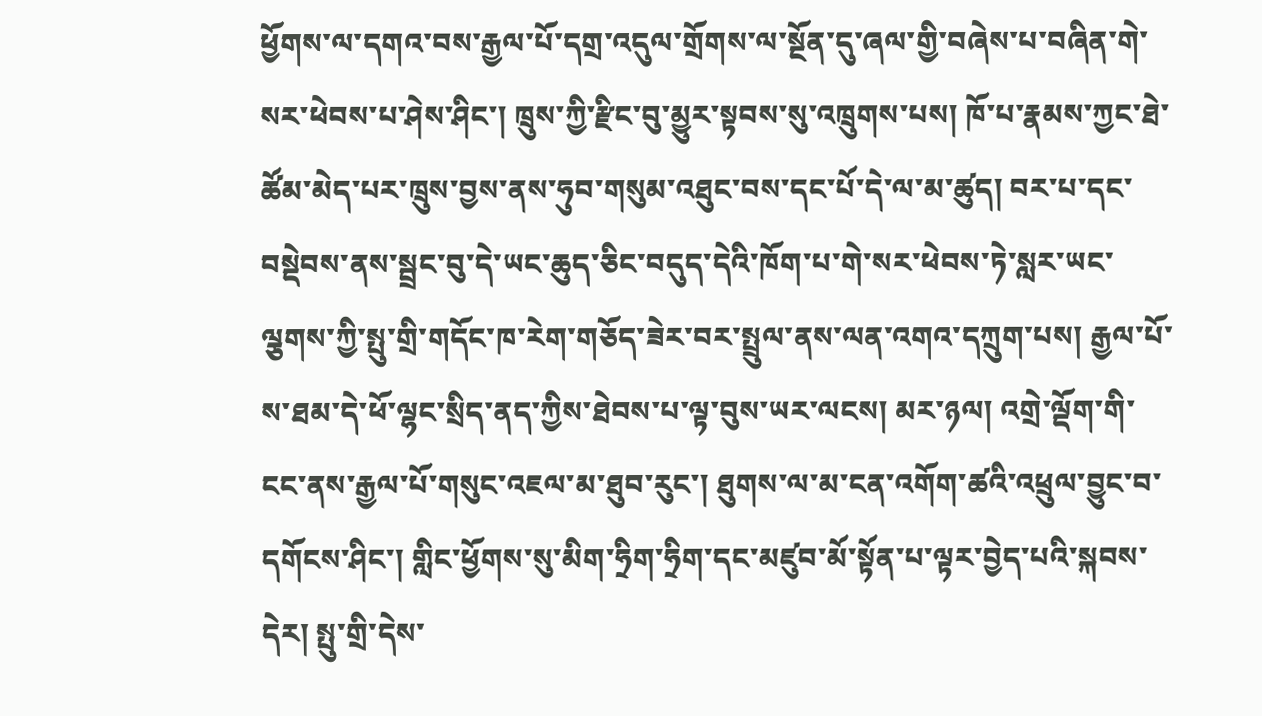ཕྱོགས་ལ་དགའ་བས་རྒྱལ་པོ་དགྲ་འདུལ་གྲོགས་ལ་སྔོན་དུ་ཞལ་གྱི་བཞེས་པ་བཞིན་གེ་སར་ཕེབས་པ་ཤེས་ཤིང་། ཁྲུས་ཀྱི་རྫིང་བུ་མྱུར་སྟབས་སུ་འཁྲུགས་པས། ཁོ་པ་རྣམས་ཀྱང་ཐེ་ཚོམ་མེད་པར་ཁྲུས་བྱས་ནས་ཧུབ་གསུམ་འཐུང་བས་དང་པོ་དེ་ལ་མ་ཚུད། བར་པ་དང་བསྡེབས་ནས་སྦྲང་བུ་དེ་ཡང་ཆུད་ཅིང་བདུད་དེའི་ཁོག་པ་གེ་སར་ཕེབས་ཏེ་སླར་ཡང་ལྕགས་ཀྱི་སྤུ་གྲི་གདོང་ཁ་རེག་གཅོད་ཟེར་བར་སྤྲུལ་ནས་ལན་འགའ་དཀྲུག་པས། རྒྱལ་པོ་ས་ཐམ་དེ་ཕོ་ལྷང་སྲིད་ནད་ཀྱིས་ཐེབས་པ་ལྟ་བུས་ཡར་ལངས། མར་ཉལ། འགྲེ་ལྡོག་གི་ངང་ནས་རྒྱལ་པོ་གསུང་འཇལ་མ་ཐུབ་རུང་། ཐུགས་ལ་མ་ངན་འགོག་ཚའི་འཕྲུལ་བྱུང་བ་དགོངས་ཤིང་། གླིང་ཕྱོགས་སུ་མིག་ཧྲིག་ཧྲིག་དང་མཛུབ་མོ་སྟོན་པ་ལྟར་བྱེད་པའི་སྐབས་དེར། སྤུ་གྲི་དེས་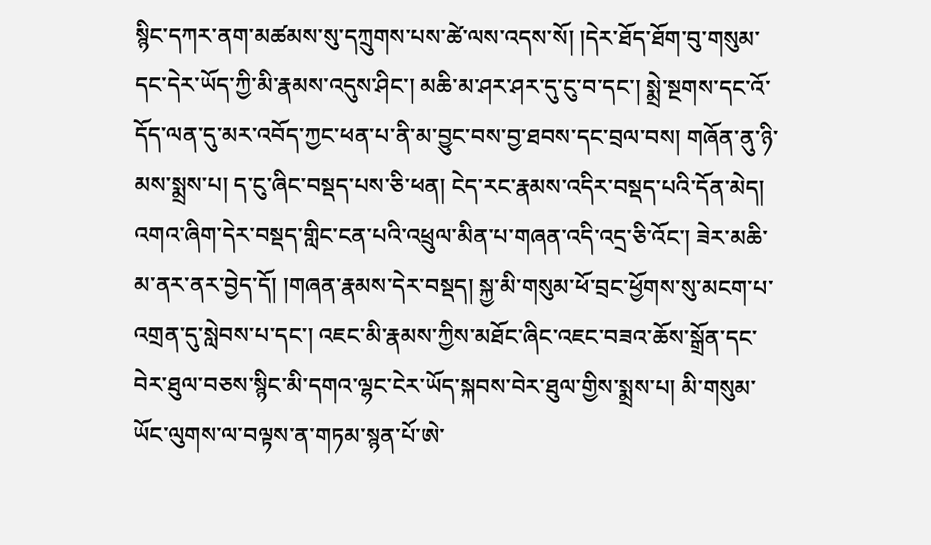སྙིང་དཀར་ནག་མཚམས་སུ་དཀྲུགས་པས་ཚེ་ལས་འདས་སོ། །དེར་ཐོད་ཐོག་བུ་གསུམ་དང་དེར་ཡོད་ཀྱི་མི་རྣམས་འདུས་ཤིང་། མཆི་མ་ཤར་ཤར་དུ་ངུ་བ་དང་། སྨྲེ་སྔགས་དང་འོ་དོད་ལན་དུ་མར་འབོད་ཀྱང་ཕན་པ་ནི་མ་བྱུང་བས་བྱ་ཐབས་དང་བྲལ་བས། གཞོན་ནུ་ཉི་མས་སྨྲས་པ། ད་ངུ་ཞིང་བསྡད་པས་ཅི་ཕན། ངེད་རང་རྣམས་འདིར་བསྡད་པའི་དོན་མེད། འགའ་ཞིག་དེར་བསྡད་གླིང་ངན་པའི་འཕྲུལ་མིན་པ་གཞན་འདི་འདྲ་ཅི་འོང་། ཟེར་མཆི་མ་ནར་ནར་བྱེད་དོ། །གཞན་རྣམས་དེར་བསྡད། སྐྱ་མི་གསུམ་ཕོ་བྲང་ཕྱོགས་སུ་མངག་པ་འགྲན་དུ་སླེབས་པ་དང་། འཇང་མི་རྣམས་ཀྱིས་མཐོང་ཞིང་འཇང་བཟའ་ཆོས་སྒྲོན་དང་བེར་ཐུལ་བཅས་སྙིང་མི་དགའ་ལྷང་ངེར་ཡོད་སྐབས་བེར་ཐུལ་གྱིས་སྨྲས་པ། མི་གསུམ་ཡོང་ལུགས་ལ་བལྟས་ན་གཏམ་སྙན་པོ་ཨེ་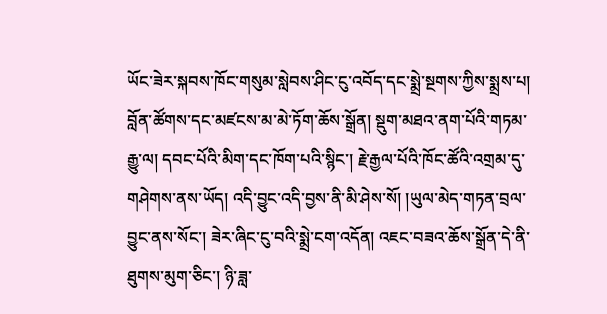ཡོང་ཟེར་སྐབས་ཁོང་གསུམ་སླེབས་ཤིང་ངུ་འབོད་དང་སྨྲེ་སྔགས་ཀྱིས་སྨྲས་པ། བློན་ཚོགས་དང་མཛངས་མ་མེ་ཏོག་ཆོས་སྒྲོན། སྡུག་མཐའ་ནག་པོའི་གཏམ་རྒྱུ་ལ། དབང་པོའི་མིག་དང་ཁོག་པའི་སྙིང་། རྗེ་རྒྱལ་པོའི་ཁོང་ཚོའི་འགྲམ་དུ་གཤེགས་ནས་ཡོད། འདི་བྱུང་འདི་བྱས་ནི་མི་ཤེས་སོ། །ཡུལ་མེད་གཏན་བྲལ་བྱུང་ནས་སོང་། ཟེར་ཞིང་ངུ་བའི་སྨྲེ་ངག་འདོན། འཇང་བཟའ་ཆོས་སྒྲོན་དེ་ནི་ཐུགས་མུག་ཅིང་། ཉི་ཟླ་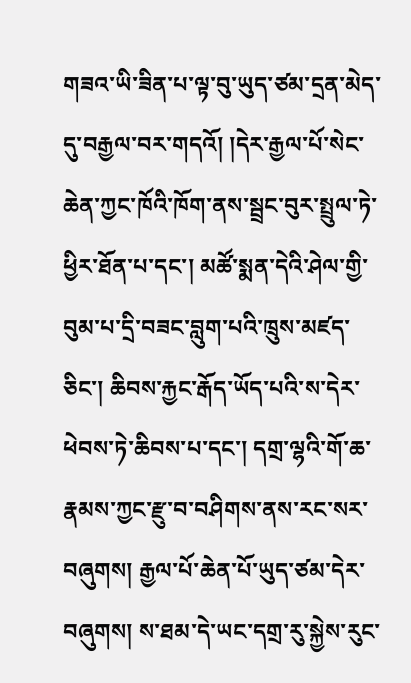གཟའ་ཡི་ཟིན་པ་ལྟ་བུ་ཡུད་ཙམ་དྲན་མེད་དུ་བརྒྱལ་བར་གདའོ། །དེར་རྒྱལ་པོ་སེང་ཆེན་ཀྱང་ཁོའི་ཁོག་ནས་སྦྲང་བུར་སྤྲུལ་ཏེ་ཕྱིར་ཐོན་པ་དང་། མཚོ་སྨན་དེའི་ཤེལ་གྱི་བུམ་པ་དྲི་བཟང་བླུག་པའི་ཁྲུས་མཛད་ཅིང་། ཆིབས་རྐྱང་རྒོད་ཡོད་པའི་ས་དེར་ཕེབས་ཏེ་ཆིབས་པ་དང་། དགྲ་ལྷའི་གོ་ཆ་རྣམས་ཀྱང་རྫུ་བ་བཤིགས་ནས་རང་སར་བཞུགས། རྒྱལ་པོ་ཆེན་པོ་ཡུད་ཙམ་དེར་བཞུགས། ས་ཐམ་དེ་ཡང་དགྲ་རུ་སྐྱེས་རུང་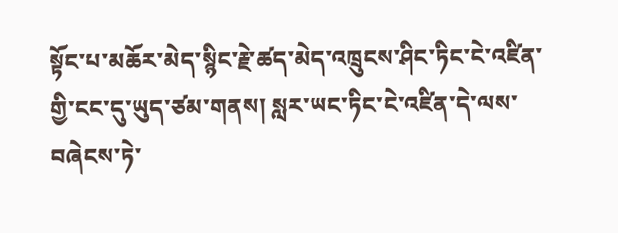སྟོང་པ་མཆོར་མེད་སྙིང་རྗེ་ཚད་མེད་འཁྲུངས་ཤིང་ཏིང་ངེ་འཛིན་གྱི་ངང་དུ་ཡུད་ཙམ་གནས། སླར་ཡང་ཏིང་ངེ་འཛིན་དེ་ལས་བཞེངས་ཏེ་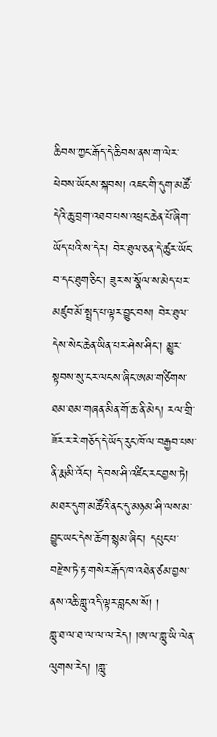ཆིབས་ཀྱང་རྒོད་དེ་ཆིབས་ནས་ག་ལེར་ཕེབས་ཡོངས་སྐབས། འཇང་གི་དུག་མཚོ་དེའི་ཆུ་བྲག་འཐབ་པས་འཕྲང་ཆེན་པོ་ཞིག་ཡོད་པའི་ས་དེར། བེར་ཐུལ་ཅན་དེ་ཚུར་ཡོང་བ་དང་ཐུག་ཅིང་། ཟུར་ས་སྣོལ་ས་མེད་པར་མཛུབ་མོ་སྤྲད་པ་ལྟར་བྱུང་བས། བེར་ཐུལ་དེས་སེང་ཆེན་ཡིན་པར་ཤེས་ཤིང་། མྱུར་སྟབས་སུ་ངར་ལངས་ཞིང་ཨམ་གཙིགས་ཐམ་ཐམ་གཞན་མིན་གོ་ཆ་ནི་མེད། རལ་གྲི་ཟོར་ར་རེ་གཅོད་དེ་ཡོད་རུང་ཁོ་ལ་བརྒྱབ་པས་ནི་རྨ་མི་འོང་། དེ་བས་ཤི་འཛིང་རང་བྱས་ཏེ། མཐར་དུག་མཚོའི་ནང་དུ་མཉམ་ཤི་ལས་མ་བྱུང་ཡང་དེས་ཆོག་སྙམ་ཞིང་། དཔུང་པ་བརྫེས་ཏེ་རྟ་གསེར་རྒོད་ཁ་འཐེན་ཙམ་བྱས་ནས་འཆི་གླུ་འདི་ལྟར་བླངས་སོ། །
གླུ་ཐ་ལ་ཐ་ལ་ལ་ལ་རེད། །ཨ་ལ་གླུ་ཡི་ལེན་ལུགས་རེད། །གླུ་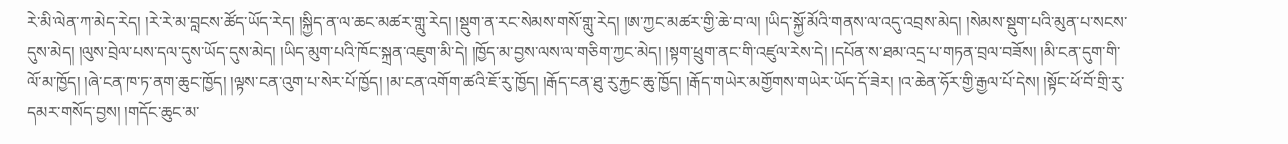རེ་མི་ལེན་ཀ་མེད་རེད། །རེ་རེ་མ་བླངས་ཚོད་ཡོད་རེད། །སྐྱིད་ན་ལ་ཆང་མཚར་གླུ་རེད། །སྡུག་ན་རང་སེམས་གསོ་གླུ་རེད། །ཨ་ཀྱང་མཚར་གྱི་ཆེ་བ་ལ། །ཡིད་སྐྱོ་མོའི་གནས་ལ་འདུ་འབྲས་མེད། །སེམས་སྡུག་པའི་མུན་པ་སངས་དུས་མེད། །ལུས་བྲེལ་པས་དལ་དུས་ཡོད་དུས་མེད། །ཡིད་མུག་པའི་ཁོང་སྐྲན་འཇུག་མི་དེ། །ཁྱོད་མ་བྱས་ལས་ལ་གཅིག་ཀྱང་མེད། །སྟག་ཕྲུག་ནང་གི་འཛུལ་རེས་དེ། །དཔོན་ས་ཐམ་འདྲ་པ་གཏན་བྲལ་བཟོས། །མི་ངན་དུག་གི་ལོ་མ་ཁྱོད། །ཞེ་ངན་ཁ་ཏ་ནག་ཆུང་ཁྱོད། །ལྟས་ངན་འུག་པ་སེར་པོ་ཁྱོད། །མ་ངན་འགོག་ཚའི་ཇོ་རུ་ཁྱོད། །རྒོད་ངན་ཐུ་རུ་རྐྱང་ཆུ་ཁྱོད། །རྒོད་གཡེར་མགྱོགས་གཡེར་ཡོད་དོ་ཟེར། །འ་ཆེན་ཧོར་གྱི་རྒྱལ་པོ་དེས། །སྟོང་ཕོ་བོ་གྲི་རུ་དམར་གསོད་བྱས། །གདོང་ཆུང་མ་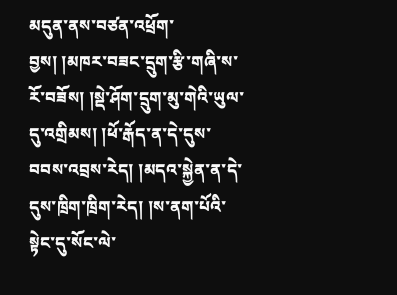མདུན་ནས་བཙན་འཕྲོག་བྱས། །མཁར་བཟང་དྲུག་རྩི་གཞི་ས་རོ་བཟོས། །སྡེ་ཤོག་དྲུག་མུ་གེའི་ཡུལ་དུ་འགྲིམས། །ཕོ་རྒོད་ན་དེ་དུས་བབས་འབྲས་རེད། །མདའ་སྐྱེན་ན་དེ་དུས་ཁྲིག་ཁྲིག་རེད། །ས་ནག་པོའི་སྟེང་དུ་སོང་ལེ་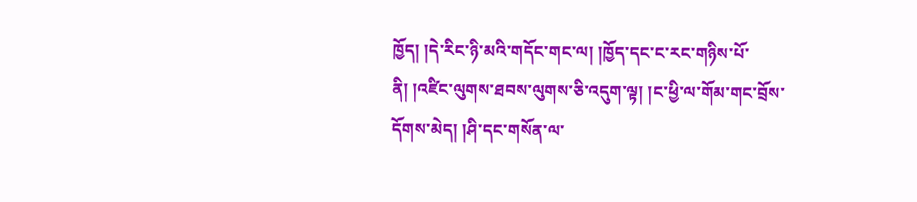ཁྱོད། །དེ་རིང་ཉི་མའི་གདོང་གང་ལ། །ཁྱོད་དང་ང་རང་གཉིས་པོ་ནི། །འཛིང་ལུགས་ཐབས་ལུགས་ཅི་འདུག་ལྟ། །ང་ཕྱི་ལ་གོམ་གང་བྲོས་དོགས་མེད། །ཤི་དང་གསོན་ལ་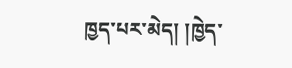ཁྱད་པར་མེད། །ཁྱེད་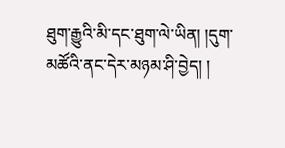ཐུག་རྒྱུའི་མི་དང་ཐུག་ལེ་ཡིན། །དུག་མཚོའི་ནང་དེར་མཉམ་ཤི་བྱེད། །